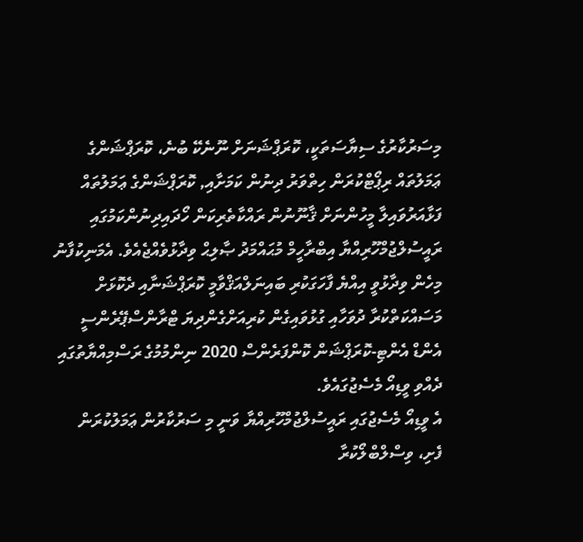މިސަރުކާރުގެ ސިޔާސަތަކީ، ކޮރަޕްޝަނަށް ނޫނެކޭ ބުނެ، ކޮރަޕްޝަންގެ ޢަމަލުތައް ރިޕޯޓްކުރަން ހިތްވަރު ދިނުން ކަމަށާއި, ކޮރަޕްޝަންގެ ޢަމަލުތައް ފަޅާއަރުވައިލާ މީހުންނަށް ޤާނޫނުން ރައްކާތެރިކަން ހޯދައިދިނުންކަމުގައި ރައީސުލްޖުމްހޫރިއްޔާ އިބްރާހީމް މުޙައްމަދު ޞާލިޙް ވިދާޅުވެއްޖެއެވެ. އެމަނިކުފާނު މިހެން ވިދާޅުވީ އިއްޔެ ފާހަގަކުރި ބައިނަލްއަޤްވާމީ ކޮރަޕްޝަނާއި ދެކޮޅަށް މަސައްކަތްކުރާ ދުވަހާއި ގުޅުވައިގެން ކުރިއަށްގެންދިޔަ ޓްރާންސްޕޭރެންސީ އެންޑް އެންޓި-ކޮރަޕްޝަން ކޮންފަރެންސް 2020 ނިންމުމުގެ ރަސްމިއްޔާތުގައި ދެއްވި ވީޑިއޯ މެސެޖުގައެވެ.
އެ ވީޑިއޯ މެސެޖުގައި ރައީސުލްޖުމްހޫރިއްޔާ ވަނީ މި ސަރުކާރުން ޢަމަލުކުރަން ފެށި، ވިސްލްބްލޯކުރާ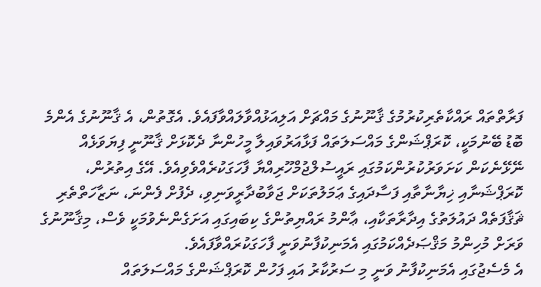ފަރާތްތައް ރައްކާތެރިކުރުމުގެ ޤާނޫނުގެ މައްޗަށް އަލިއަޅުއްވާލައްވާފައެވެ. އެގޮތުން، އެ ޤާނޫނުގެ އެންމެ ބޮޑު ބޭނުމަކީ، ކޮރަޕްޝަންގެ މައްސަލަތައް ފަޅާއަރުވައިލާ މީހުންނާ ދެކޮޅަށް ޤާނޫނީ ފިޔަވަޅެއް ނޭޅޭނެކަން ކަށަވަރުކުރުންކަމުގައި ރައީސުލްޖުމްހޫރިއްޔާ ފާހަގަކުރެއްވެވިއެވެ. އޭގެ އިތުރުން، ކޮރަޕްޝަނާއި ޚިޔާނާތާއި ފަސާދައިގެ ޢަމަލުތަކަށް ޖަވާބުދާރީވަނިވި، ދެފުށް ފެންނަ، ނަޒާހަތްތެރި ޘަޤާފަތެއް ދައުލަތުގެ އިދާރާތަކާއި، ޢާންމު ރައްޔިތުންގެ ކިބައިގައި އަށަގެންނެވުމަކީ ވެސް، މިޤާނޫނުގެ ވަރަށް މުހިންމު މަޤްޞަދެއްކަމުގައި އެމަނިކުފާނުވަނީ ފާހަގަކުރައްވާފައެވެ.
އެ މެސެޖުގައި އެމަނިކުފާނު ވަނީ މި ސަރުކާރު އައި ފަހުން ކޮރަޕްޝަންގެ މައްސަލަތައް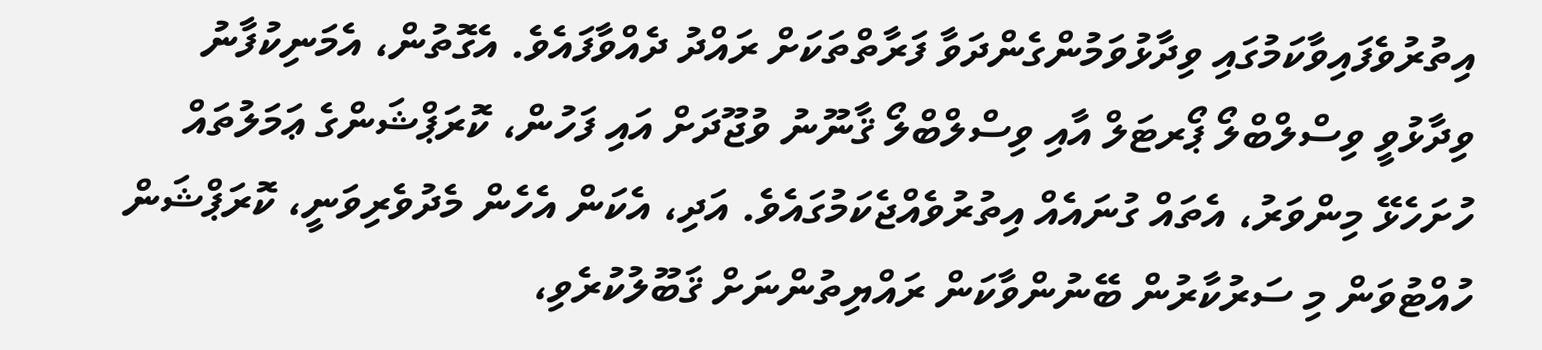އިތުރުވެފައިވާކަމުގައި ވިދާޅުވަމުންގެންދަވާ ފަރާތްތަކަށް ރައްދު ދެއްވާފައެވެ. އެގޮތުން، އެމަނިކުފާނު ވިދާޅުވީ ވިސްލްބްލޯ ޕޯރޓަލް އާއި ވިސްލްބްލޯ ޤާނޫނު ވުޖޫދަށް އައި ފަހުން، ކޮރަޕްޝަންގެ ޢަމަލުތައް ހުށަހެޅޭ މިންވަރު، އެތައް ގުނައެއް އިތުރުވެއްޖެކަމުގައެވެ. އަދި، އެކަން އެހެން މެދުވެރިވަނީ، ކޮރަޕްޝަން ހުއްޓުވަން މި ސަރުކާރުން ބޭނުންވާކަން ރައްޔިތުންނަށް ޤަބޫލުކުރެވި،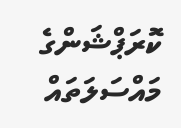ކޮރަޕްޝަންގެ މައްސަލަތައް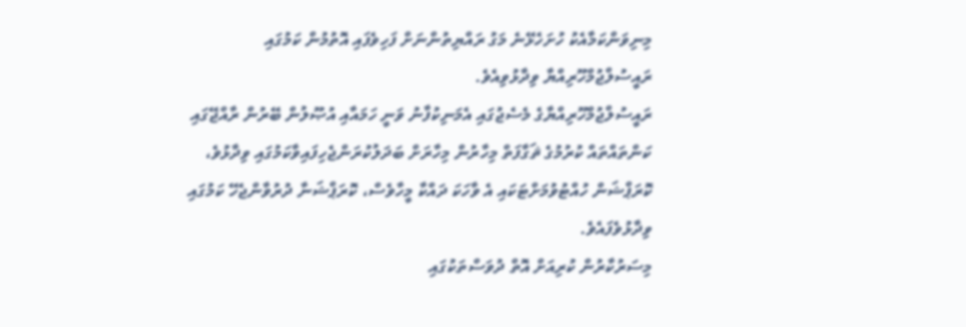މިނިވަންކަމާއެކު ހުށަހެޅޭނެ މަގު ރައްޔިތުންނަށް ފަހިވެފައި އޮތުމުން ކަމުގައި ރައީސުލްޖުމްހޫރިއްޔާ ވިދާޅުވިއެވެ.
ރައީސުލްޖުމްހޫރިއްޔާގެ މެސެޖުގައި އެމަނިކުފާނު ވަނީ ހަމައާއި އުޞޫލުން ބޭރުން ރާއްޖޭގައި ކަންތައްތައް ކުރުމުގެ ޘަގާފަތް މިހާރުން މިހާރަށް ބަދަލުކުރަންޖެހިފައިވާކަމުގައި ވިދާޅުވެ، ކޮރަޕްޝަން ހުއްޓުވުމަށްޓަކައި އެ ވާހަކަ ދައްކާ މީހާވެސް، ކޮރަޕްޝަނާ ދުރުވާންޖެހޭ ކަމުގައި ވިދާޅުވެފައެވެ.
މިސަރުކާރުން ކުރިއަށް އޮތް ދުވަސްތަކުގައި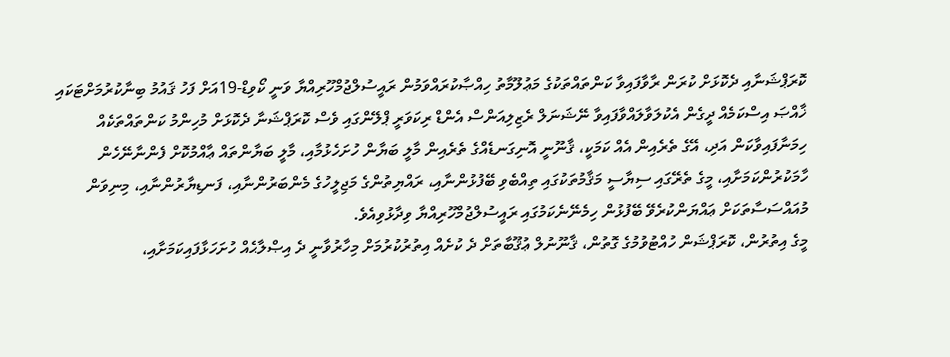ކޮރަޕްޝަނާއި ދެކޮޅަށް ކުރަން ރާވާފައިވާ ކަންތައްތަކުގެ މަޢުލޫމާތު ހިއްޞާކުރައްވަމުން ރައީސުލްޖުމްހޫރިއްޔާ ވަނީ ކޯވިޑް-19އަށް ފަހު ޤައުމު ބިނާކުރުމަށްޓަކައި ޚާއްޞަ އިސްކަމެއް ދީގެން އެކުލަވާލައްވާފައިވާ ނޭޝަނަލް ރެޒިލިއަންސް އެންޑް ރިކަވަރީ ޕްލޭންގައި ވެސް ކޮރަޕްޝަނާ ދެކޮޅަށް މުހިންމު ކަންތައްތަކެއް ހިމަނާފައިވާކަން އަދި، އޭގެ ތެރެއިން އެއް ކަމަކީ، ޤާނޫނީ އޮނިގަނޑެއްގެ ތެރެއިން މާލީ ބަޔާން ހުށަހެޅުމާއި، މާލީ ބަޔާންތައް ޢާއްމުކޮށް ފެންނާނޭހެން ހާމަކުރުންކަމަށާއި، މީގެ ތެރޭގައި ސިޔާސީ މަޤާމުތަކުގައި ތިއްބެވި ބޭފުޅުންނާއި، ރައްޔިތުންގެ މަޖިލީހުގެ މެންބަރުންނާއި، ފަނޑިޔާރުންނާއި، މިނިވަން މުއައްސަސާތަކަށް ޢައްޔަންކުރެވޭ ބޭފުޅުން ހިމެނޭނެކަމުގައި ރައީސުލްޖުމްހޫރިއްޔާ ވިދާޅުވިއެވެ.
މީގެ އިތުރުން، ކޮރަޕްޝަން ހުއްޓުވުމުގެ ގޮތުން، ޤާނޫނުލް ޢުޤޫބާތަށް ދެ ކުށެއް އިތުރުކުރުމަށް މިހާރުވާނީ ދެ އިޞްލާޙެއް ހުށަހަޅާފައިކަމަށާއި،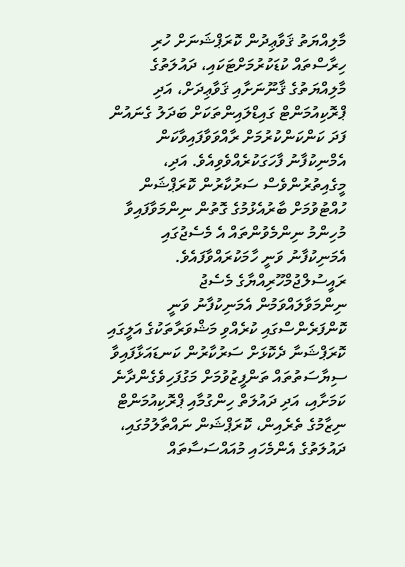މާލިއްޔަތު ޤަވާޢިދުން ކޮރަޕްޝަނަށް ހުރި ހިރާސްތައް ކުޑަކުރުމަށްޓަކައި، ދައުލަތުގެ މާލިއްޔަތުގެ ޤާނޫނަށާއި ޤަވާޢިދަށް، އަދި ޕްރޮކިއުމަންޓް ގައިޑްލައިންތަކަށް ބަދަލު ގެނައުން ފަދަ ކަންކަންކުރުމަށް ރާއްވަވާފައިވާކަން އެމްނިކުފާނު ފާހަގަކުރެއްވެވިއެވެ. އަދި، މީގެއިތުރުންވެސް ސަރުކާރުން ކޮރަޕްޝަން ހުއްޓުވުމަށް ބާރުއެޅުމުގެ ގޮތުން ނިންމަވާފައިވާ މުހިންމު ނިންމެވުންތައް އެ މެސެޖުގައި އެމަނިކުފާނު ވަނީ ހާމަކުރައްވާފައެވެ.
ރައީސުލްޖުމްހޫރިއްޔާގެ މެސެޖު ނިންމަވާލައްވަމުން އެމަނިކުފާނު ވަނީ ކޮންފަރެންސްގައި ކުރެއްވި މަޝްވަރާތަކުގެ އަލީގައި ކޮރަޕްޝަނާ ދެކޮޅަށް ސަރުކާރުން ކަނޑައަޅާފައިވާ ސިޔާސަތުތައް ތަންފީޒުވުމަށް މަގުފަހިވެގެންދާނެ ކަމަށާއި، އަދި ދައުލަތް ހިންގުމާއި ޕްރޮކިއުމަންޓް ނިޒާމުގެ ތެރެއިން، ކޮރަޕްޝަން ނައްތާލުމުގައި، ދައުލަތުގެ އެންމެހައި މުއައްސަސާތައް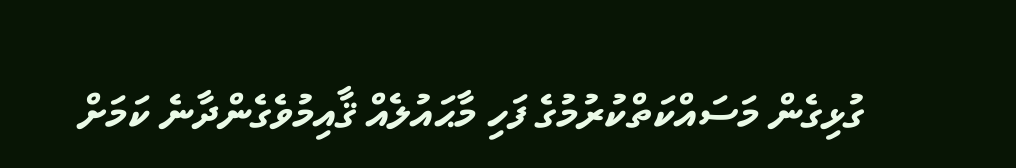ގުޅިގެން މަސައްކަތްކުރުމުގެ ފަހި މާޙައުލެއް ޤާއިމުވެގެންދާނެ ކަމަށް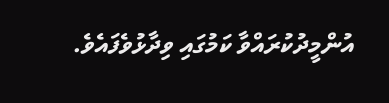އުންމީދުކުރައްވާ ކަމުގައި ވިދާޅުވެފައެވެ.